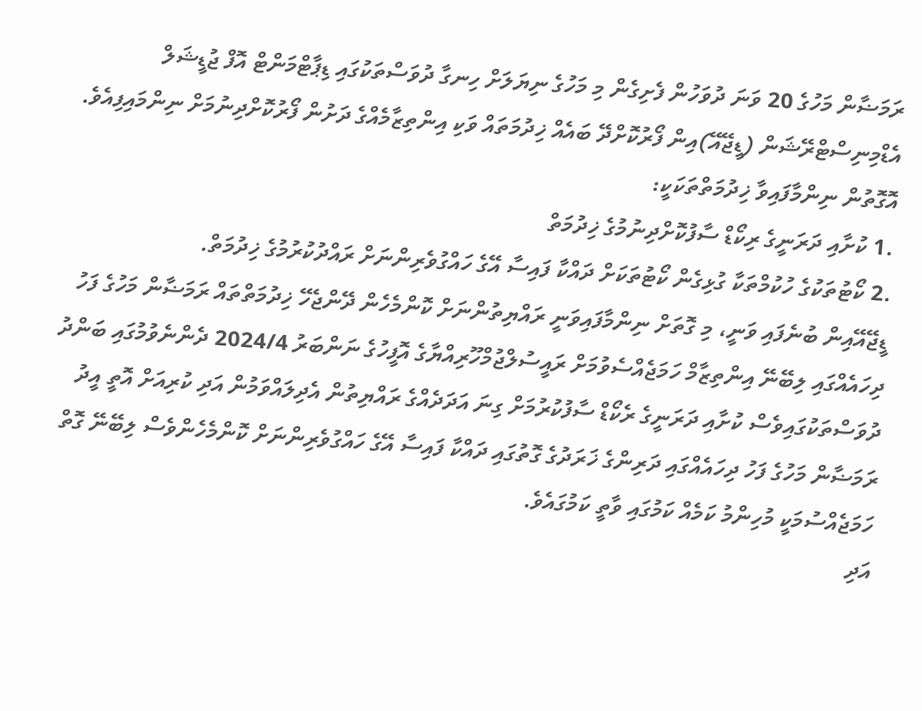ރަމަޟާން މަހުގެ 20 ވަނަ ދުވަހުން ފެށިގެން މި މަހުގެ ނިޔަލަށް ހިނގާ ދުވަސްތަކުގައި ޑިޕާޓްމަންޓް އޮފް ޖުޑީޝަލް އެޑްމިނިސްޓްރޭޝަން (ޑީޖޭއޭ)އިން ފޯރުކޮށްދޭ ބައެއް ޚިދުމަތައް ވަކި އިންތިޒާމެއްގެ ދަށުން ފޯރުކޮށްދިނުމަށް ނިންމައިފިއެވެ.
އޮގޮތުން ނިންމާފައިވާ ޚިދުމަތްތަކަކީ:
.1 ކުށާއި ދަރަނީގެ ރިކޯޑް ސާފުކޮށްދިނުމުގެ ޚިދުމަތް
.2 ކޯޓުތަކުގެ ހުކުމްތަކާ ގުޅިގެން ކޯޓުތަކަށް ދައްކާ ފައިސާ އޭގެ ހައްގުވެރިންނަށް ރައްދުކުރުމުގެ ޚިދުމަތް.
ޑީޖޭއޭއިން ބުނެފައި ވަނީ، މި ގޮތަށް ނިންމާފައިވަނީ ރައްޔިތުންނަށް ކޮންމެހެން ދޭންޖެހޭ ޚިދުމަތްތައް ރަމަޟާން މަހުގެ ފަހު ދިހައެއްގައި ލިބޭނޭ އިންތިޒާމް ހަމަޖެއްސެވުމަށް ރައީސުލްޖުމްހޫރިއްޔާގެ އޮފީހުގެ ނަންބަރު 2024/4 ދެންނެވުމުގައި ބަންދު ދުވަސްތަކުގައިވެސް ކުށާއި ދަރަނީގެ ރެކޯޑް ސާފުކުރުމަށް ގިނަ އަދަދެއްގެ ރައްޔިތުން އެދިލައްވަމުން އަދި ކުރިއަށް އޮތީ އީދު ރަމަޟާން މަހުގެ ފަހު ދިހައެއްގައި ދަރިންގެ ޚަރަދުގެ ގޮތުގައި ދައްކާ ފައިސާ އޭގެ ހައްގުވެރިންނަށް ކޮންމެހެންވެސް ލިބޭނޭ ގޮތް ހަމަޖެއްސުމަކީ މުހިންމު ކަމެއް ކަމުގައި ވާތީ ކަމުގައެވެ.
އަދި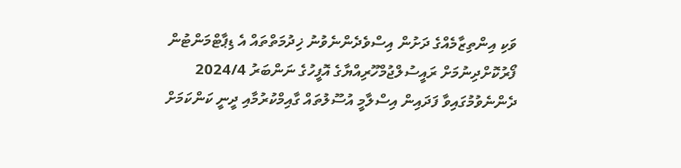ވަކި އިންތިޒާމެއްގެ ދަށުން އިސްވެދެންނެވުނު ޚިދުމަތްތައް އެ ޑިޕާޓްމަންޓުން ފޯރުކޮށްދިނުމަށް ރައީސުލްޖުމްހޫރިއްޔާގެ އޮފީހުގެ ނަންބަރު 2024/4 ދެންނެވުމުގައިވާ ފަދައިން އިސްލާމީ އުސޫލުތައް ގާއިމްކުރުމާއި ދީނީ ކަންކަމަށް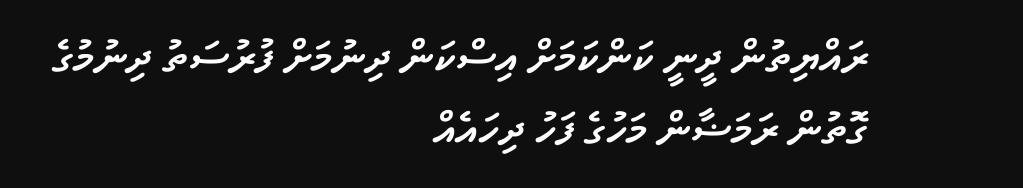ރައްޔިތުން ދީނީ ކަންކަމަށް އިސްކަން ދިނުމަށް ފުރުސަތު ދިނުމުގެ ގޮތުން ރަމަޟާން މަހުގެ ފަހު ދިހައެއް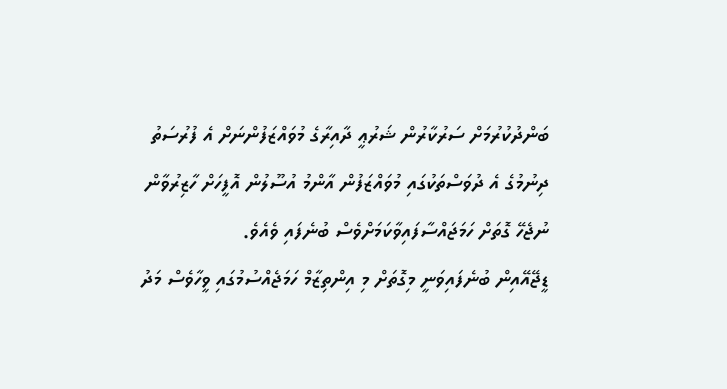ބަންދުކުރުމަށް ސަރުކާރުން ޝަރުޢީ ދާއިރާގެ މުވައްޒަފުންނަށް އެ ފުރުސަތު ދިނުމުގެ އެ ދުވަސްތަކުގައި މުވައްޒަފުން އާންމު އުސޫލުން އޮފީހަށް ހާޒިރުވާން ނުޖެހޭ ގޮތަށް ހަމަޖައްސާފައިވާކަމަށްވެސް ބުނެފައި ވެއެވެ.
ޑީޖޭއޭއިން ބުނެފައިވަނީ މިގޮތަށް މި އިންތިޒާމް ހަމަޖެއްސުމުގައި ވީހާވެސް މަދު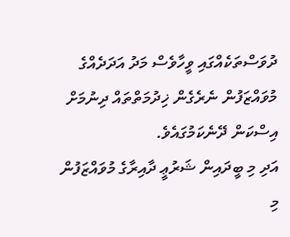ދުވަސްތަކެއްގައި ވީހާވެސް މަދު އަދަދެއްގެ މުވައްޒަފުން ނެރެގެން ޚިދުމަތްތައް ދިނުމަށް އިސްކަން ދޭނެކަމުގައެވެ.
އަދި މި ބީދައިން ޝަރުޢީ ދާއިރާގެ މުވައްޒަފުން މި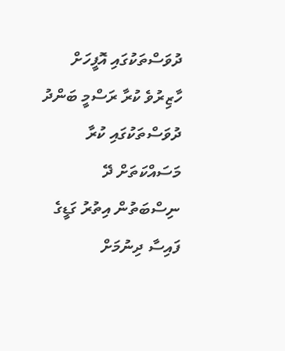ދުވަސްތަކުގައި އޮފީހަށް ހާޒިރުވެ ކުރާ ރަސްމީ ބަންދު ދުވަސްތަކުގައި ކުރާ މަސައްކަތަށް ދޭ ނިސްބަތުން އިތުރު ގަޑީގެ ފައިސާ ދިނުމަށް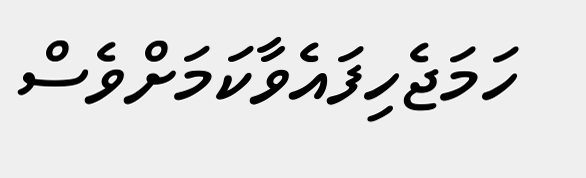ހަމަޖެހިފައެވާކަމަށްވެސް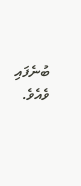ބުނެފައި ވެއެވެ.